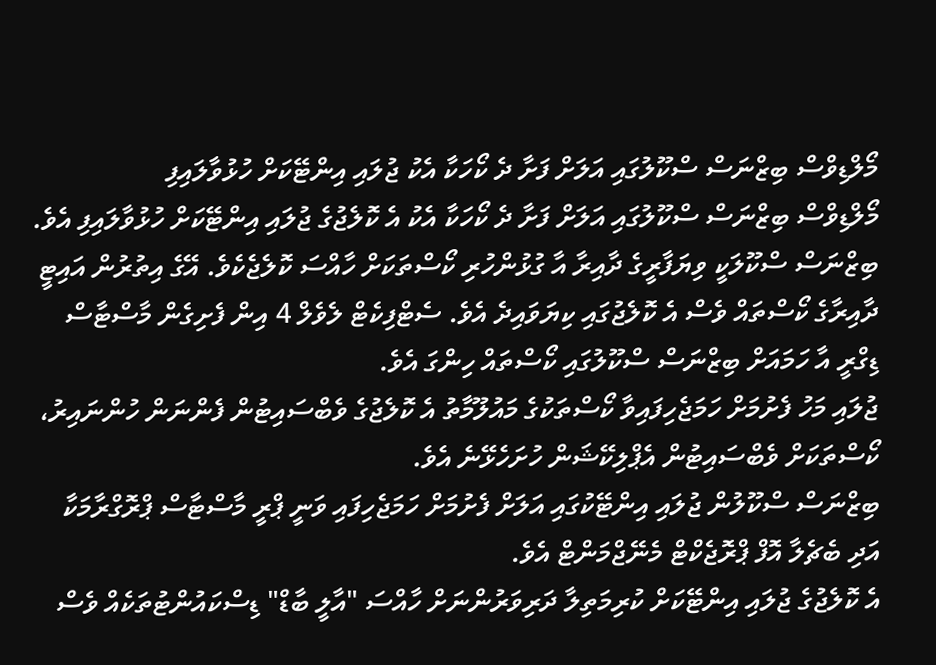މޯލްޑިވްސް ބިޒްނަސް ސްކޫލުގައި އަލަށް ފަށާ ދެ ކޯހަކާ އެކު ޖުލައި އިންޓޭކަށް ހުޅުވާލައިފި
މޯލްޑިވްސް ބިޒްނަސް ސްކޫލުގައި އަލަށް ފަށާ ދެ ކޯހަކާ އެކު އެ ކޮލެޖުގެ ޖުލައި އިންޓޭކަށް ހުޅުވާލައިފި އެވެ.
ބިޒްނަސް ސްކޫލަކީ ވިޔަފާރީގެ ދާއިރާ އާ ގުޅުންހުރި ކޯސްތަކަށް ހާއްސަ ކޮލެޖެކެވެ. އޭގެ އިތުރުން އައިޓީ ދާއިރާގެ ކޯސްތައް ވެސް އެ ކޮލެޖުގައި ކިޔަވައިދެ އެވެ. ސެޓްފިކެޓް ލެވެލް 4 އިން ފެށިގެން މާސްޓާސް ޑިގްރީ އާ ހަމައަށް ބިޒްނަސް ސްކޫލުގައި ކޯސްތައް ހިންގަ އެވެ.
ޖުލައި މަހު ފެށުމަށް ހަމަޖެހިފައިވާ ކޯސްތަކުގެ މައުލޫމާތު އެ ކޮލެޖުގެ ވެބްސައިޓުން ފެންނަން ހުންނައިރު، ކޯސްތަކަށް ވެބްސައިޓުން އެޕްލިކޭޝަން ހުށަހެޅޭނެ އެވެ.
ބިޒްނަސް ސްކޫލުން ޖުލައި އިންޓޭކުގައި އަލަށް ފެށުމަށް ހަމަޖެހިފައި ވަނީ ޕްރީ މާސްޓާސް ޕްރޮގްރާމަކާ އަދި ބެޗެލާ އޮފް ޕްރޮޖެކްޓް މެނޭޖްމަންޓް އެވެ.
އެ ކޮލެޖުގެ ޖުލައި އިންޓޭކަށް ކުރިމަތިލާ ދަރިވަރުންނަށް ހާއްސަ "އާލީ ބާޑް" ޑިސްކައުންޓުތަކެއް ވެސް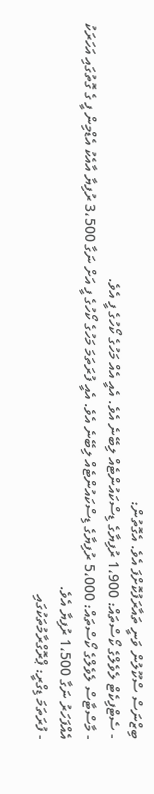ބިޒްނަސް ސްކޫލުން ވަނީ ތައާރަފުކޮށްފަ އެވެ. އެގޮތުން:
- ސެޓްފިކެޓް ލެވެލްގެ ކޯސްތައް: 1،900 ރުފިޔާގެ ޑިސްކައުންޓެއް ލިބޭނެ އެވެ. އެއީ އެއް މަހުގެ ކޯހުގެ ފީ އެވެ.
- މާސްޓާސް ލެވެލްގެ ކޯސްތައް: 5،000 ރުފިޔާގެ ޑިސްކައުންޓެއް ލިބޭނެ އެވެ. އެއީ ފުރަތަމަ މަހުގެ ކޯހުގެ ފީ އަށް ނަގާ 3،500 ރުފިޔާ އާއެކު އެޑްމިން ފީ ގެ ގޮތުގައި އަހަރަކު އެއްފަހަރު ނަގާ 1،500 ރުފިޔާ އެވެ.
- ފުރަތަމަ ޑިގްރީ: ޕްރޮގްރާމުތަކުގައި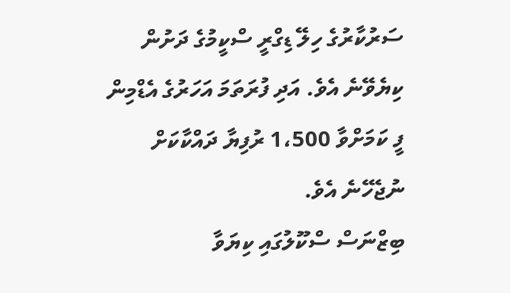ސަރުކާރުގެ ހިލޭ ޑިގްރީ ސްކީމުގެ ދަށުން ކިޔެވޭނެ އެވެ. އަދި ފުރަތަމަ އަހަރުގެ އެޑްމިން ފީ ކަމަށްވާ 1،500 ރުފިޔާ ދައްކާކަށް ނުޖެހޭނެ އެވެ.
ބިޒްނަސް ސްކޫލުގައި ކިޔަވާ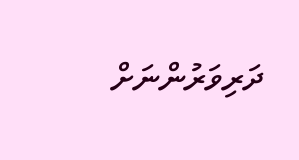ދަރިވަރުންނަށް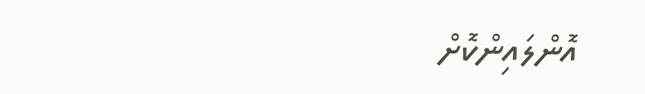އޮންލައިންކޮށް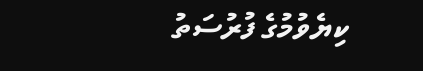ކިޔެވުމުގެ ފުރުސަތު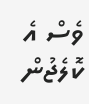ވެސް އެ ކޮލެޖުން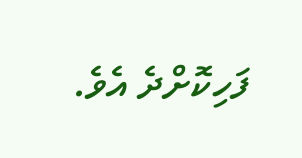ފަހިކޮށްދެ އެވެ.